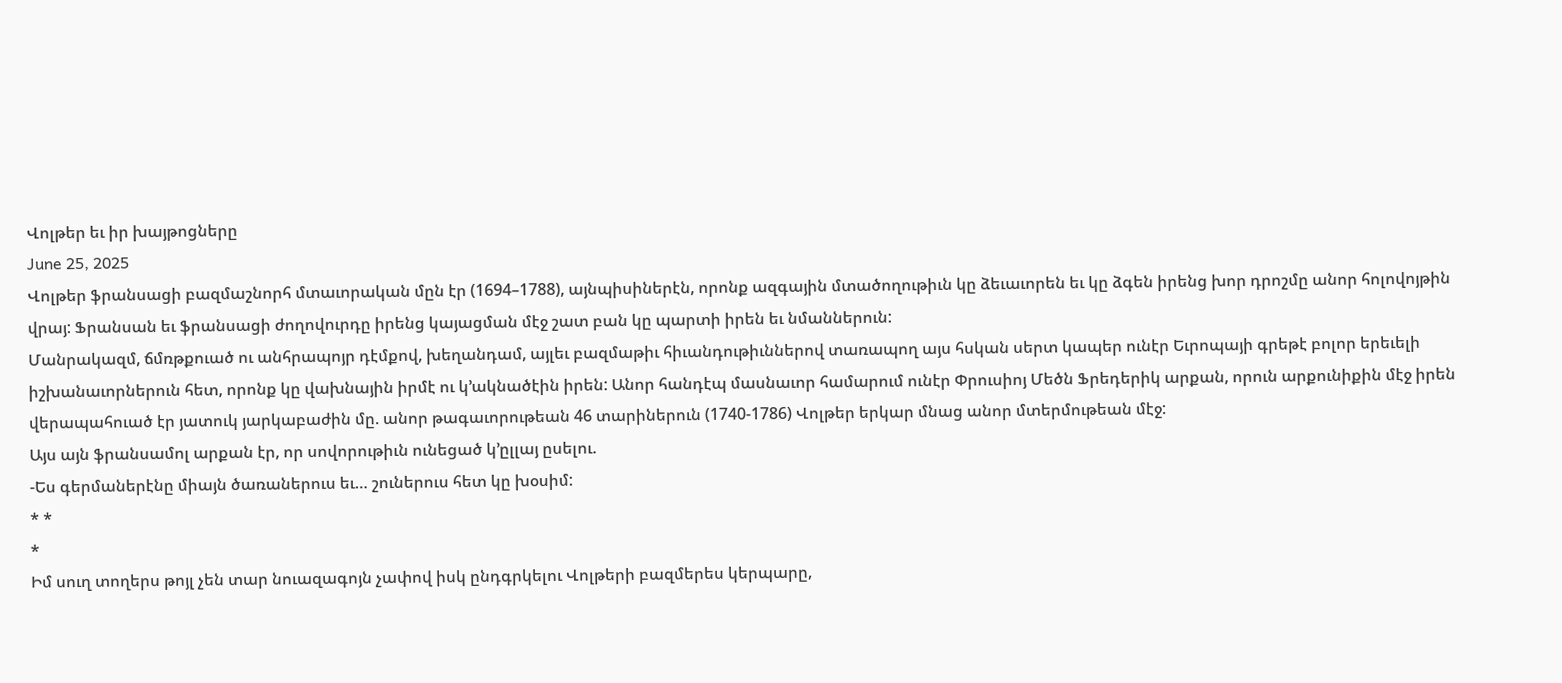Վոլթեր եւ իր խայթոցները
June 25, 2025
Վոլթեր ֆրանսացի բազմաշնորհ մտաւորական մըն էր (1694–1788), այնպիսիներէն, որոնք ազգային մտածողութիւն կը ձեւաւորեն եւ կը ձգեն իրենց խոր դրոշմը անոր հոլովոյթին վրայ: Ֆրանսան եւ ֆրանսացի ժողովուրդը իրենց կայացման մէջ շատ բան կը պարտի իրեն եւ նմաններուն:
Մանրակազմ, ճմռթքուած ու անհրապոյր դէմքով, խեղանդամ, այլեւ բազմաթիւ հիւանդութիւններով տառապող այս հսկան սերտ կապեր ունէր Եւրոպայի գրեթէ բոլոր երեւելի իշխանաւորներուն հետ, որոնք կը վախնային իրմէ ու կ’ակնածէին իրեն: Անոր հանդէպ մասնաւոր համարում ունէր Փրուսիոյ Մեծն Ֆրեդերիկ արքան, որուն արքունիքին մէջ իրեն վերապահուած էր յատուկ յարկաբաժին մը. անոր թագաւորութեան 46 տարիներուն (1740-1786) Վոլթեր երկար մնաց անոր մտերմութեան մէջ:
Այս այն ֆրանսամոլ արքան էր, որ սովորութիւն ունեցած կ’ըլլայ ըսելու.
-Ես գերմաներէնը միայն ծառաներուս եւ… շուներուս հետ կը խօսիմ:
* *
*
Իմ սուղ տողերս թոյլ չեն տար նուազագոյն չափով իսկ ընդգրկելու Վոլթերի բազմերես կերպարը,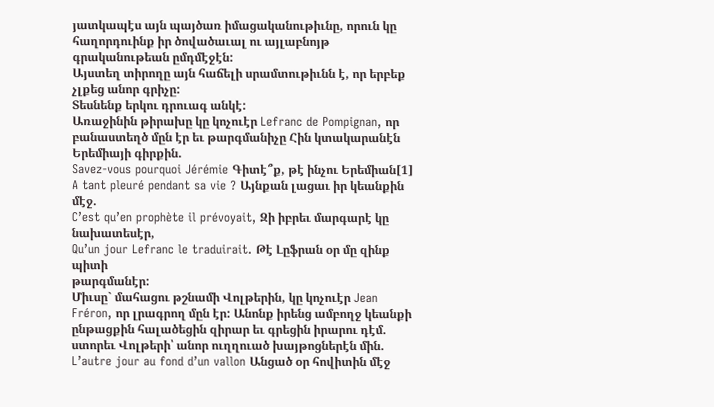յատկապէս այն պայծառ իմացականութիւնը, որուն կը հաղորդուինք իր ծովածաւալ ու այլաբնոյթ գրականութեան ըմդմէջէն:
Այստեղ տիրողը այն հաճելի սրամտութիւնն է, որ երբեք չլքեց անոր գրիչը:
Տեսնենք երկու դրուագ անկէ:
Առաջինին թիրախը կը կոչուէր Lefranc de Pompignan, որ բանաստեղծ մըն էր եւ թարգմանիչը Հին կտակարանէն Երեմիայի գիրքին.
Savez-vous pourquoi Jérémie Գիտէ՞ք, թէ ինչու Երեմիան[1]
A tant pleuré pendant sa vie ? Այնքան լացաւ իր կեանքին մէջ.
C’est qu’en prophète il prévoyait, Զի իբրեւ մարգարէ կը նախատեսէր,
Qu’un jour Lefranc le traduirait. Թէ Լըֆրան օր մը զինք պիտի
թարգմանէր:
Միւսը` մահացու թշնամի Վոլթերին, կը կոչուէր Jean Fréron, որ լրագրող մըն էր: Անոնք իրենց ամբողջ կեանքի ընթացքին հալածեցին զիրար եւ գրեցին իրարու դէմ. ստորեւ Վոլթերի՝ անոր ուղղուած խայթոցներէն մին.
L’autre jour au fond d’un vallon Անցած օր հովիտին մէջ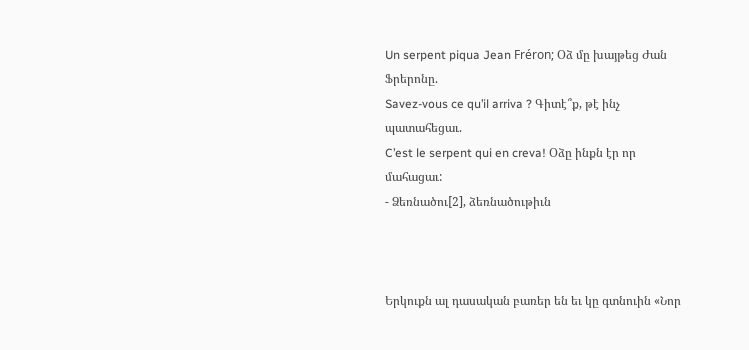Un serpent piqua Jean Fréron; Օձ մը խայթեց Ժան Ֆրերոնը.
Savez-vous ce qu’il arriva ? Գիտէ՞ք, թէ ինչ պատահեցաւ.
C’est le serpent qui en creva! Օձը ինքն էր որ մահացաւ:
- Ձեռնածու[2], ձեռնածութիւն



Երկուքն ալ դասական բառեր են եւ կը գտնուին «Նոր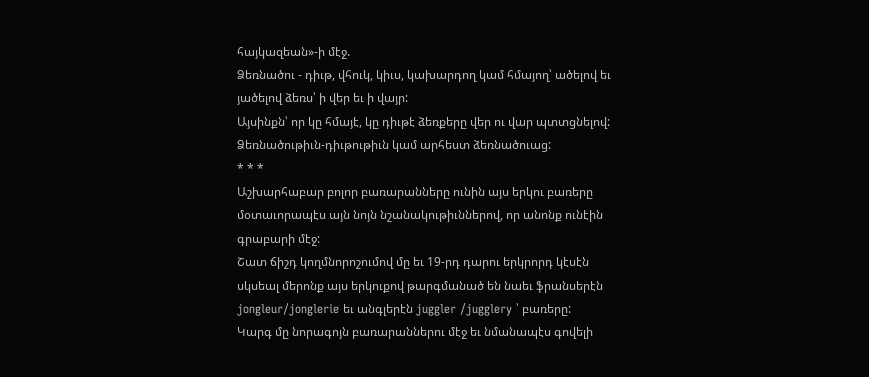հայկազեան»-ի մէջ.
Ձեռնածու - դիւթ, վհուկ, կիւս, կախարդող կամ հմայող՝ ածելով եւ յածելով ձեռս՝ ի վեր եւ ի վայր:
Այսինքն՝ որ կը հմայէ, կը դիւթէ ձեռքերը վեր ու վար պտտցնելով:
Ձեռնածութիւն-դիւթութիւն կամ արհեստ ձեռնածուաց:
* * *
Աշխարհաբար բոլոր բառարանները ունին այս երկու բառերը մօտաւորապէս այն նոյն նշանակութիւններով, որ անոնք ունէին գրաբարի մէջ:
Շատ ճիշդ կողմնորոշումով մը եւ 19-րդ դարու երկրորդ կէսէն սկսեալ մերոնք այս երկուքով թարգմանած են նաեւ ֆրանսերէն jongleur/jonglerie եւ անգլերէն juggler /jugglery ՝ բառերը:
Կարգ մը նորագոյն բառարաններու մէջ եւ նմանապէս գովելի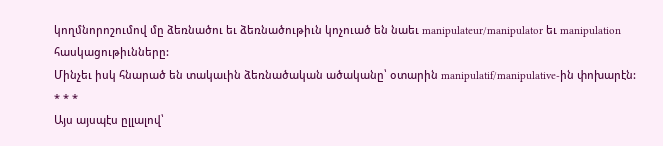կողմնորոշումով մը ձեռնածու եւ ձեռնածութիւն կոչուած են նաեւ manipulateur/manipulator եւ manipulation հասկացութիւնները:
Մինչեւ իսկ հնարած են տակաւին ձեռնածական ածականը՝ օտարին manipulatif/manipulative-ին փոխարէն:
* * *
Այս այսպէս ըլլալով՝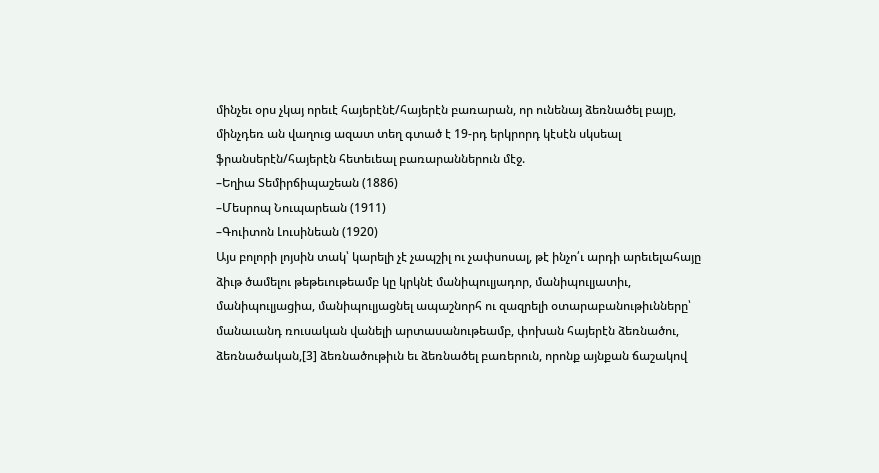մինչեւ օրս չկայ որեւէ հայերէնէ/հայերէն բառարան, որ ունենայ ձեռնածել բայը, մինչդեռ ան վաղուց ազատ տեղ գտած է 19-րդ երկրորդ կէսէն սկսեալ ֆրանսերէն/հայերէն հետեւեալ բառարաններուն մէջ.
–Եղիա Տեմիրճիպաշեան (1886)
–Մեսրոպ Նուպարեան (1911)
–Գուիտոն Լուսինեան (1920)
Այս բոլորի լոյսին տակ՝ կարելի չէ չապշիլ ու չափսոսալ, թէ ինչո՛ւ արդի արեւելահայը ձիւթ ծամելու թեթեւութեամբ կը կրկնէ մանիպուլյադոր, մանիպուլյատիւ, մանիպուլյացիա, մանիպուլյացնել ապաշնորհ ու զազրելի օտարաբանութիւնները՝ մանաւանդ ռուսական վանելի արտասանութեամբ, փոխան հայերէն ձեռնածու, ձեռնածական,[3] ձեռնածութիւն եւ ձեռնածել բառերուն, որոնք այնքան ճաշակով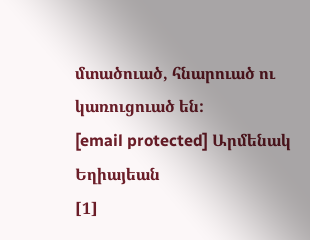մտածուած, հնարուած ու կառուցուած են:
[email protected] Արմենակ Եղիայեան
[1]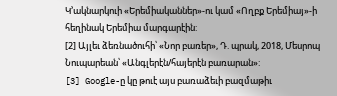Կ’ակնարկուի «Երեմիականներ»-ու կամ «Ողբք Երեմիայ»-ի հեղինակ Երեմիա մարգարէին:
[2] Այլեւ ձեռնածուհի՝ «Նոր բառեր», Դ. պրակ, 2018, Մեսրոպ Նուպարեան՝ «Անգլերէն/հայերէն բառարան»:
[3] Google-ը կը թուէ այս բառաձեւի բազմաթիւ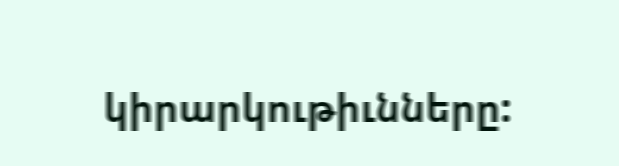կիրարկութիւնները: